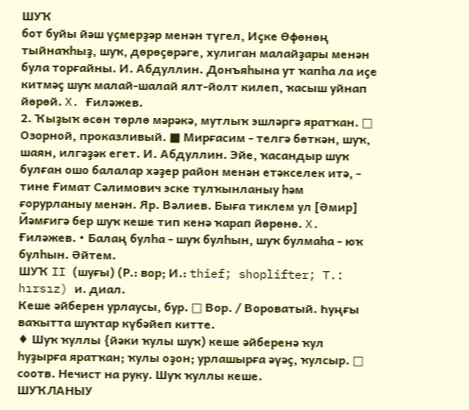ШУҠ
бот буйы йәш үҫмерҙәр менән түгел, Иҫке Өфөнөң тыйнаҡһыҙ, шуҡ, дөрөҫөрәге, хулиган малайҙары менән була торғайны. И. Абдуллин. Донъяһына ут ҡапһа ла иҫе китмәҫ шуҡ малай-шалай ялт-йолт килеп, ҡасыш уйнап йөрөй. X. Ғиләжев.
2. Ҡыҙыҡ өсөн төрлө мәрәкә, мутлыҡ эшләргә яратҡан. □ Озорной, проказливый. ■ Мирғасим - телгә бөткән, шуҡ, шаян, илгәҙәк егет. И. Абдуллин. Эйе, ҡасандыр шуҡ булған ошо балалар хәҙер район менән етәкселек итә, - тине Ғимат Сәлимович эске тулҡынланыу һәм ғорурланыу менән. Яр. Вәлиев. Быға тиклем ул [Әмир] Йәмғигә бер шуҡ кеше тип кенә ҡарап йөрөнө. X. Ғиләжев. • Балаң булһа - шуҡ булһын, шуҡ булмаһа - юҡ булһын. Әйтем.
ШУҠ II (шуғы) (Р.: вор; И.: thief; shoplifter; T.: hırsız) и. диал.
Кеше әйберен урлаусы, бур. □ Вор. / Вороватый. Һуңғы ваҡытта шуҡтар күбәйеп китте.
♦ Шуҡ ҡуллы {йәки ҡулы шуҡ) кеше әйберенә ҡул һуҙырға яратҡан; ҡулы оҙон; урлашырға әүәҫ, ҡулсыр. □ соотв. Нечист на руку. Шуҡ ҡуллы кеше.
ШУҠЛАНЫУ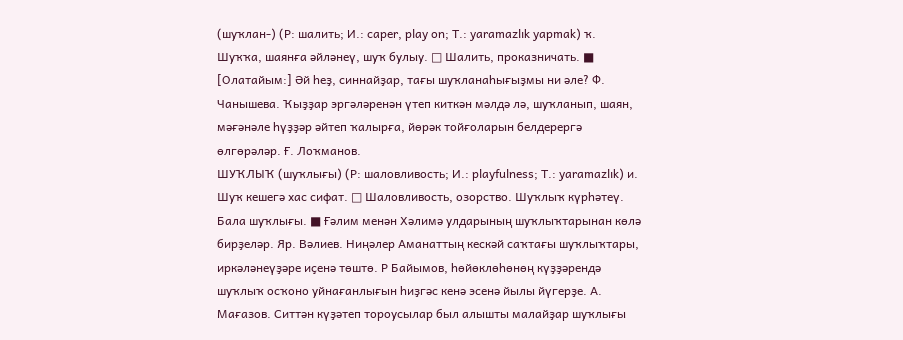(шуҡлан-) (Р: шалить; И.: caper, play on; T.: yaramazlık yapmak) ҡ.
Шуҡҡа, шаянға әйләнеү, шуҡ булыу. □ Шалить, проказничать. ■ [Олатайым:] Әй һеҙ, синнайҙар, тағы шуҡланаһығыҙмы ни әле? Ф. Чанышева. Ҡыҙҙар эргәләренән үтеп киткән мәлдә лә, шуҡланып, шаян, мәғәнәле һүҙҙәр әйтеп ҡалырға, йөрәк тойғоларын белдерергә өлгөрәләр. Ғ. Лоҡманов.
ШУҠЛЫҠ (шуҡлығы) (Р: шаловливость; И.: playfulness; T.: yaramazlık) и.
Шуҡ кешегә хас сифат. □ Шаловливость, озорство. Шуҡлыҡ күрһәтеү. Бала шуҡлығы. ■ Ғәлим менән Хәлимә улдарының шуҡлыҡтарынан көлә бирҙеләр. Яр. Вәлиев. Ниңәлер Аманаттың кескәй саҡтағы шуҡлыҡтары, иркәләнеүҙәре иҫенә төштө. Р Байымов, һөйөклөһөнөң күҙҙәрендә шуҡлыҡ осҡоно уйнағанлығын һиҙгәс кенә эсенә йылы йүгерҙе. А. Мағазов. Ситтән күҙәтеп тороусылар был алышты малайҙар шуҡлығы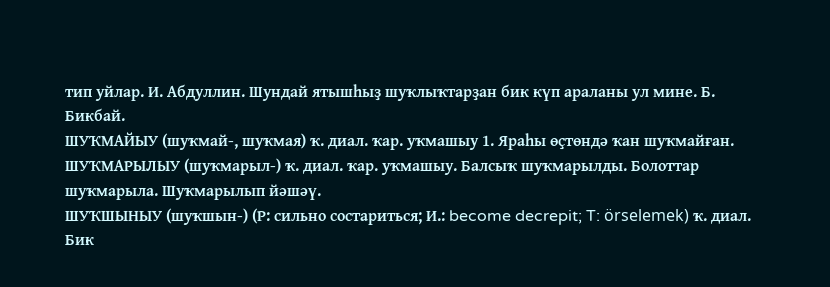тип уйлар. И. Абдуллин. Шундай ятышһыҙ шуҡлыҡтарҙан бик күп араланы ул мине. Б. Бикбай.
ШУҠМАЙЫУ (шуҡмай-, шуҡмая) ҡ. диал. ҡар. уҡмашыу 1. Яраһы өҫтөндә ҡан шуҡмайған.
ШУҠМАРЫЛЫУ (шуҡмарыл-) ҡ. диал. ҡар. уҡмашыу. Балсыҡ шуҡмарылды. Болоттар шуҡмарыла. Шуҡмарылып йәшәү.
ШУҠШЫНЫУ (шуҡшын-) (Р: сильно состариться; И.: become decrepit; T: örselemek) ҡ. диал.
Бик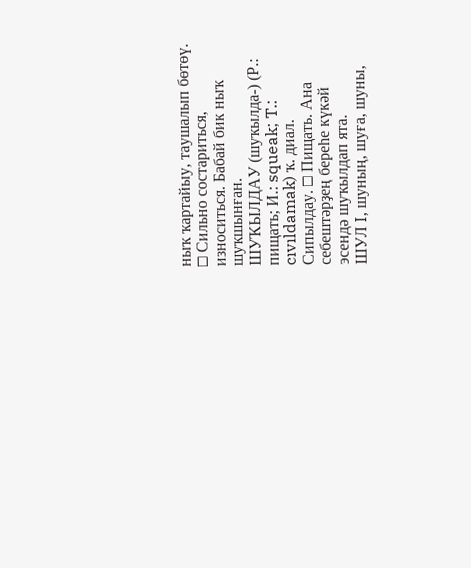ныҡ ҡартайыу, таушалып бөтөү. □ Сильно состариться, износиться. Бабай бик ныҡ шуҡшынған.
ШУҠЫЛДАУ (шуҡылда-) (Р.: пищать; И.: squeak; T.: cıvıldamak) ҡ. диал.
Сипылдау. □ Пищать. Ана себештәрҙең береһе күкәй эсендә шуҡылдап ята.
ШУЛ I, шуның, шуға, шуны,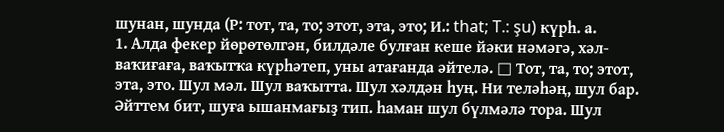шунан, шунда (Р: тот, та, то; этот, эта, это; И.: that; T.: şu) күрһ. а.
1. Алда фекер йөрөтөлгән, билдәле булған кеше йәки нәмәгә, хәл-ваҡиғаға, ваҡытҡа күрһәтеп, уны атағанда әйтелә. □ Тот, та, то; этот, эта, это. Шул мәл. Шул ваҡытта. Шул хәлдән һуң. Ни теләһәң, шул бар. Әйттем бит, шуға ышанмағыҙ тип. һаман шул бүлмәлә тора. Шул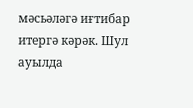мәсьәләгә иғтибар итергә кәрәк. Шул ауылда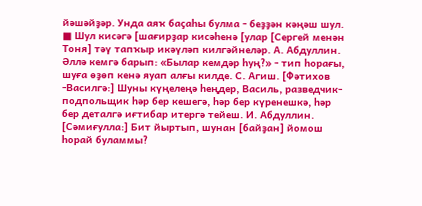йәшәйҙәр. Унда аяҡ баҫаһы булма - беҙҙән кәңәш шул. ■ Шул кисәгә [шағирҙар кисәһенә [улар [Сергей менән Тоня] тәү тапҡыр икәүләп килгәйнеләр. А. Абдуллин. Әллә кемгә барып: «Былар кемдәр һуң?» - тип һорағы, шуға өҙөп кенә яуап алғы килде. С. Агиш. [Фәтихов -Василгә:] Шуны күңелеңә һеңдер, Василь, разведчик-подпольщик һәр бер кешегә, һәр бер күренешкә, һәр бер деталгә иғтибар итергә тейеш. И. Абдуллин. [Сәмиғулла:] Бит йыртып, шунан [байҙан] йомош һорай буламмы?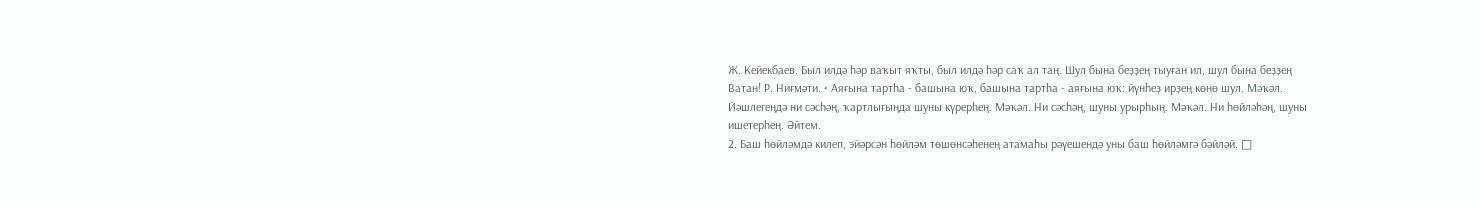Ж. Кейекбаев. Был илдә һәр ваҡыт яҡты, был илдә һәр саҡ ал таң. Шул бына беҙҙең тыуған ил, шул бына беҙҙең Ватан! Р. Ниғмәти. • Аяғына тартһа - башына юҡ, башына тартһа - аяғына юҡ: йүнһеҙ ирҙең көнө шул. Мәҡәл. Йәшлегеңдә ни сәсһәң, ҡартлығыңда шуны күрерһең. Мәҡәл. Ни сәсһәң, шуны урырһың. Мәҡәл. Ни һөйләһәң, шуны ишетерһең. Әйтем.
2. Баш һөйләмдә килеп, эйәрсән һөйләм төшөнсәһенең атамаһы рәүешендә уны баш һөйләмгә бәйләй. □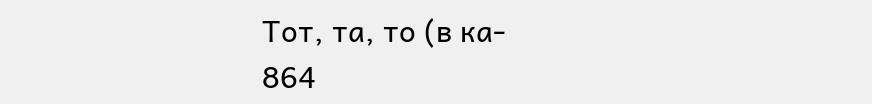Тот, та, то (в ка-
864